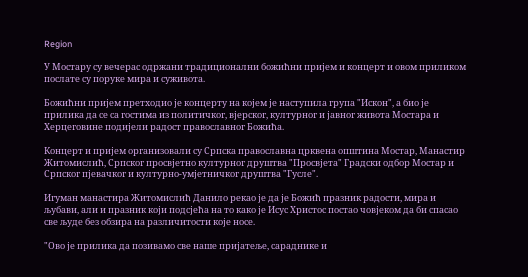Region

У Мостару су вечерас одржани традиционални божићни пријем и концерт и овом приликом послате су поруке мира и суживота.

Божићни пријем претходио је концерту на којем је наступила група "Искон", а био је прилика да се са гостима из политичког, вјерског, културног и јавног живота Мостара и Херцеговине подијели радост православног Божића.

Концерт и пријем организовали су Српска православна црквена општина Мостар, Манастир Житомислић, Српског просвјетно културног друштва "Просвјета" Градски одбор Мостар и Српског пјевачког и културно-умјетничког друштва "Гусле".

Игуман манастира Житомислић Данило рекао је да је Божић празник радости, мира и љубави, али и празник који подсјећа на то како је Исус Христос постао човјеком да би спасао све људе без обзира на различитости које носе.

"Ово је прилика да позивамо све наше пријатеље, сараднике и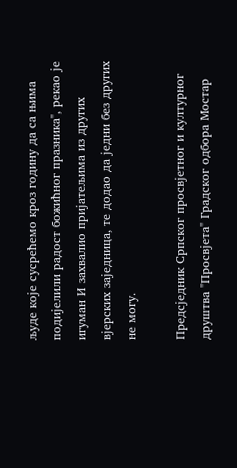људе које сусрећемо кроз годину да са њима подијелили радост божићног празника", рекао је игуман И захвалио пријатељима из других вјерских заједница, те додао да једни без других не могу.

Предсједник Српског просвјетног и културног друштва "Просвјета" Градског одбора Мостар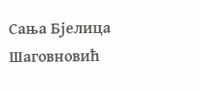Сања Бјелица Шаговновић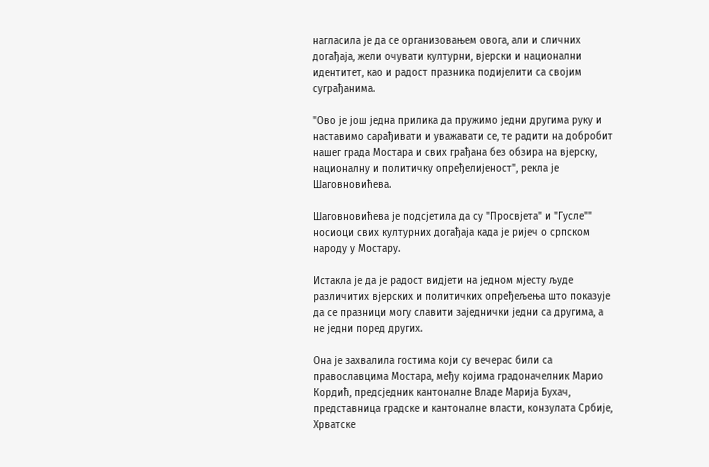нагласила је да се организовањем овога, али и сличних догађаја, жели очувати културни, вјерски и национални идентитет, као и радост празника подијелити са својим суграђанима.

"Ово је још једна прилика да пружимо једни другима руку и наставимо сарађивати и уважавати се, те радити на добробит нашег града Мостара и свих грађана без обзира на вјерску, националну и политичку опређелијеност", рекла је Шаговновићева.

Шаговновићева је подсјетила да су "Просвјета" и "Гусле"" носиоци свих културних догађаја када је ријеч о српском народу у Мостару.

Истакла је да је радост видјети на једном мјесту људе различитих вјерских и политичких опређељења што показује да се празници могу славити заједнички једни са другима, а не једни поред других.

Она је захвалила гостима који су вечерас били са православцима Мостара, међу којима градоначелник Марио Кордић, предсједник кантоналне Владе Марија Бухач, представница градске и кантоналне власти, конзулата Србије, Хрватске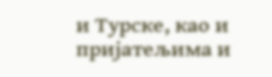и Турске, као и пријатељима и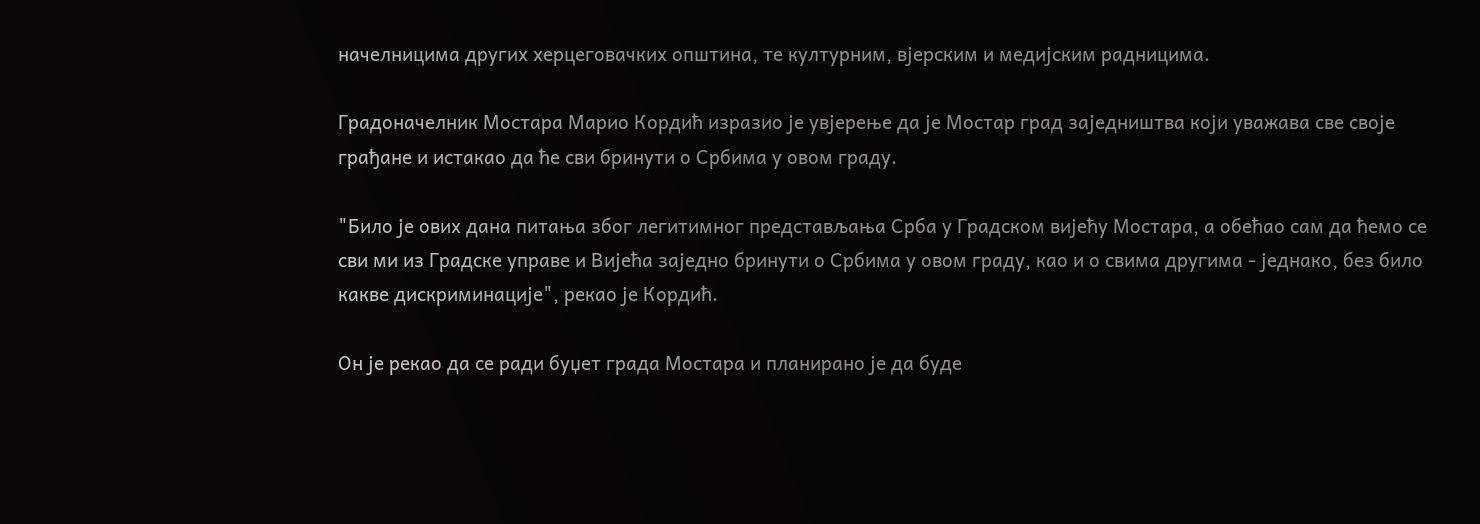начелницима других херцеговачких општина, те културним, вјерским и медијским радницима.

Градоначелник Мостара Марио Кордић изразио је увјерење да је Мостар град заједништва који уважава све своје грађане и истакао да ће сви бринути о Србима у овом граду.

"Било је ових дана питања због легитимног представљања Срба у Градском вијећу Мостара, а обећао сам да ћемо се сви ми из Градске управе и Вијећа заједно бринути о Србима у овом граду, као и о свима другима - једнако, без било какве дискриминације", рекао је Кордић.

Он је рекао да се ради буџет града Мостара и планирано је да буде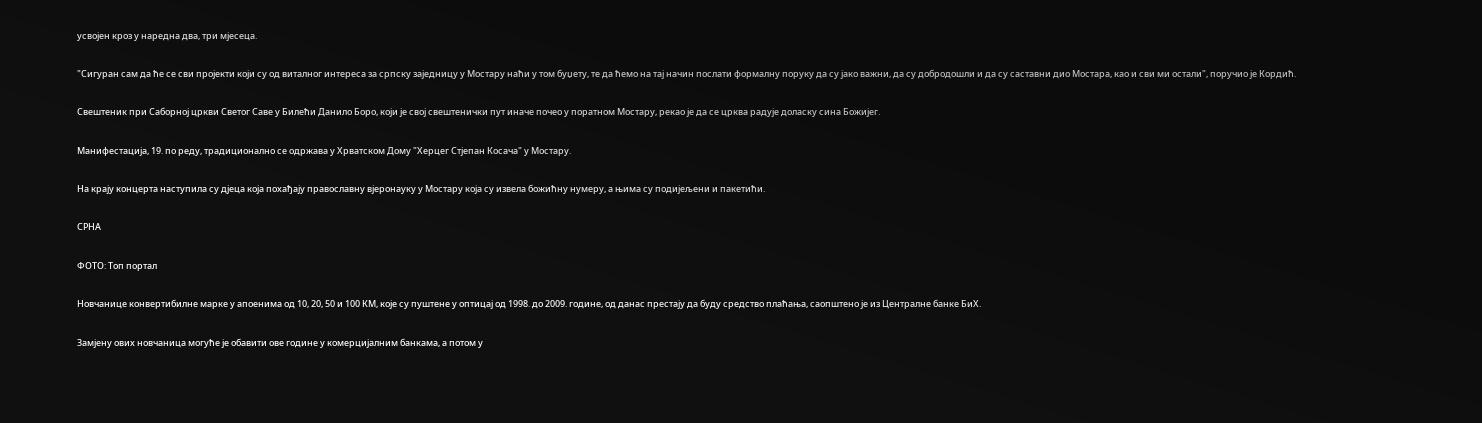усвојен кроз у наредна два, три мјесеца.

"Сигуран сам да ће се сви пројекти који су од виталног интереса за српску заједницу у Мостару наћи у том буџету, те да ћемо на тај начин послати формалну поруку да су јако важни, да су добродошли и да су саставни дио Мостара, као и сви ми остали", поручио је Кордић.

Свештеник при Саборној цркви Светог Саве у Билећи Данило Боро, који је свој свештенички пут иначе почео у поратном Мостару, рекао је да се црква радује доласку сина Божијег.

Манифестација, 19. по реду, традиционално се одржава у Хрватском Дому "Херцег Стјепан Косача" у Мостару.

На крају концерта наступила су дјеца која похађају православну вјеронауку у Мостару која су извела божићну нумеру, а њима су подијељени и пакетићи.

СРНА

ФОТО: Топ портал

Новчанице конвертибилне марке у апоенима од 10, 20, 50 и 100 КМ, које су пуштене у оптицај од 1998. до 2009. године, од данас престају да буду средство плаћања, саопштено је из Централне банке БиХ.

Замјену ових новчаница могуће је обавити ове године у комерцијалним банкама, а потом у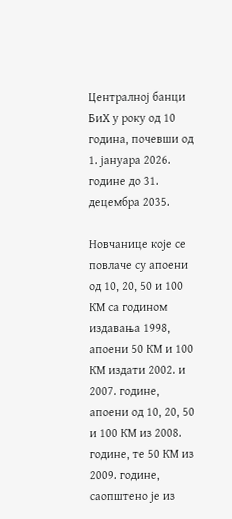Централној банци БиХ у року од 10 година, почевши од 1. јануара 2026. године до 31. децембра 2035.

Новчанице које се повлаче су апоени од 10, 20, 50 и 100 КМ са годином издавања 1998, апоени 50 КМ и 100 КМ издати 2002. и 2007. године, апоени од 10, 20, 50 и 100 КМ из 2008. године, те 50 КМ из 2009. године, саопштено је из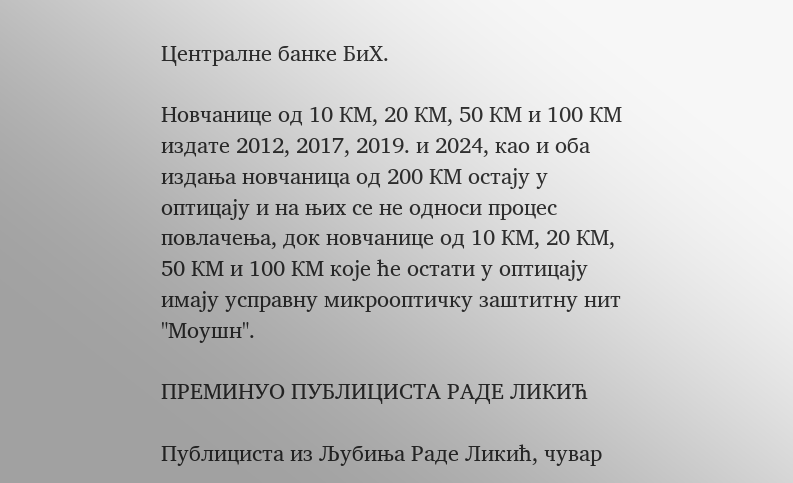Централне банке БиХ.

Новчанице од 10 КМ, 20 КМ, 50 КМ и 100 КМ издате 2012, 2017, 2019. и 2024, као и оба издања новчаница од 200 КМ остају у оптицају и на њих се не односи процес повлачења, док новчанице од 10 КМ, 20 КМ, 50 КМ и 100 КМ које ће остати у оптицају имају усправну микрооптичку заштитну нит "Моушн".

ПРЕМИНУО ПУБЛИЦИСТА РАДЕ ЛИКИЋ

Публициста из Љубиња Раде Ликић, чувар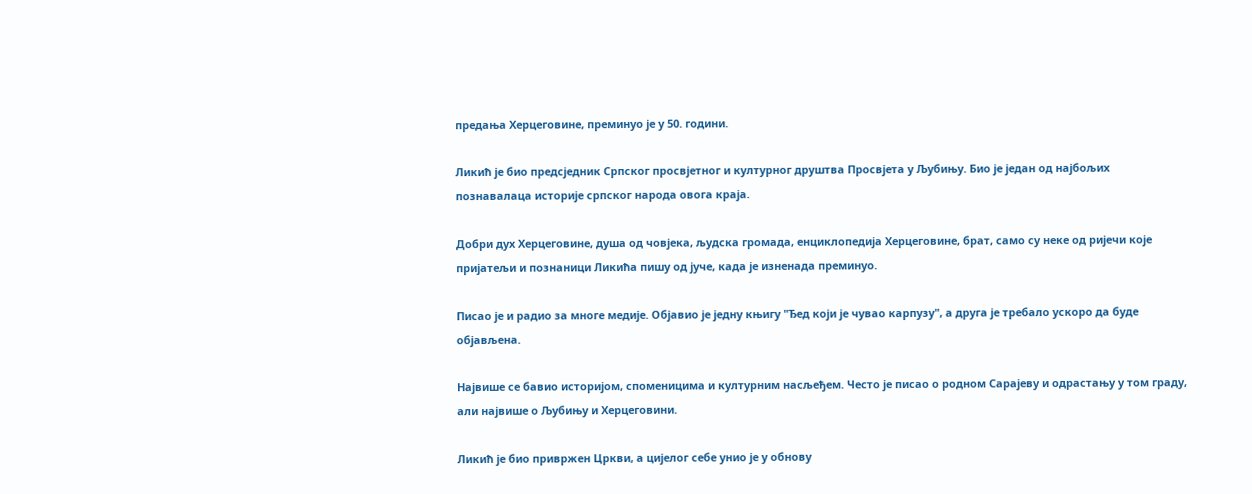предања Херцеговине, преминуо је у 50. години.

Ликић је био предсједник Српског просвјетног и културног друштва Просвјета у Љубињу. Био је један од најбољих познавалаца историје српског народа овога краја.

Добри дух Херцеговине, душа од човјека, људска громада, енциклопедија Херцеговине, брат, само су неке од ријечи које пријатељи и познаници Ликића пишу од јуче, када је изненада преминуо.

Писао је и радио за многе медије. Објавио је једну књигу "Ђед који је чувао карпузу", а друга је требало ускоро да буде објављена.

Највише се бавио историјом, споменицима и културним насљеђем. Често је писао о родном Сарајеву и одрастању у том граду, али највише о Љубињу и Херцеговини.

Ликић је био привржен Цркви, а цијелог себе унио је у обнову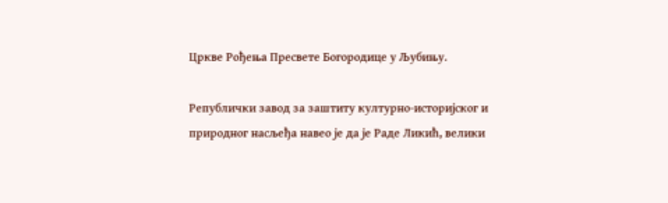Цркве Рођења Пресвете Богородице у Љубињу.

Републички завод за заштиту културно-историјског и природног насљеђа навео је да је Раде Ликић, велики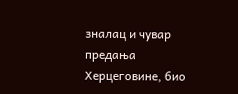зналац и чувар предања Херцеговине, био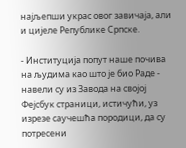најљепши украс овог завичаја, али и цијеле Републике Српске.

- Институција попут наше почива на људима као што је био Раде - навели су из Завода на својој Фејсбук страници, истичући, уз изрезе саучешћа породици, да су потресени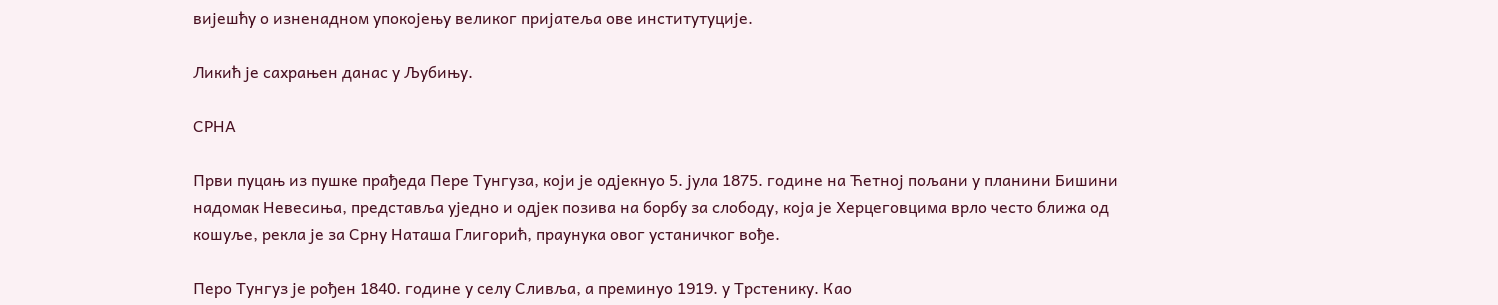вијешћу о изненадном упокојењу великог пријатеља ове институтуције.

Ликић је сахрањен данас у Љубињу.

СРНА

Први пуцањ из пушке прађеда Пере Тунгуза, који је одјекнуо 5. јула 1875. године на Ћетној пољани у планини Бишини надомак Невесиња, представља уједно и одјек позива на борбу за слободу, која је Херцеговцима врло често ближа од кошуље, рекла је за Срну Наташа Глигорић, праунука овог устаничког вође.

Перо Тунгуз је рођен 1840. године у селу Сливља, а преминуо 1919. у Трстенику. Као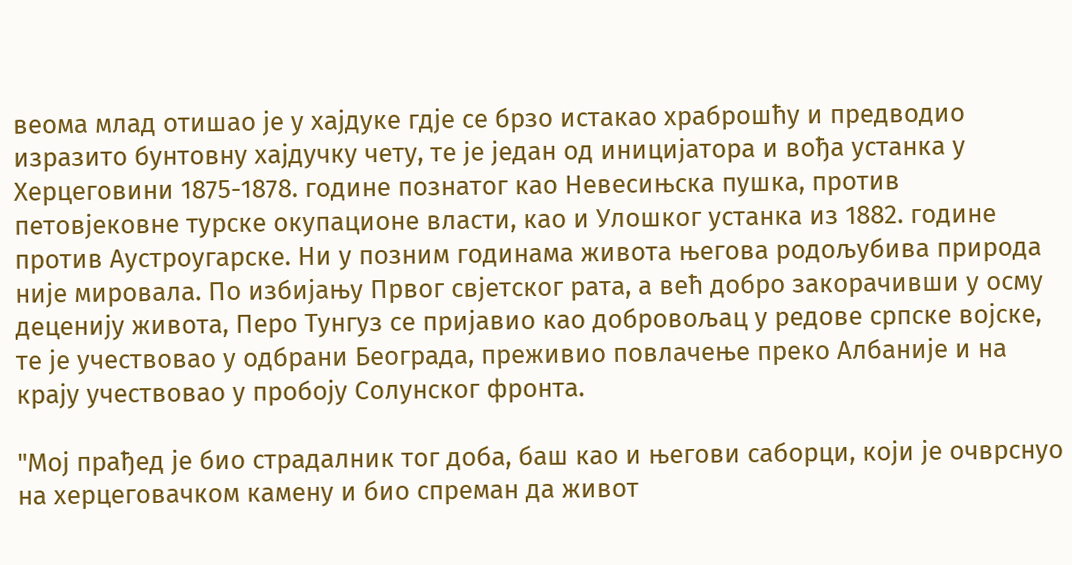веома млад отишао је у хајдуке гдје се брзо истакао храброшћу и предводио изразито бунтовну хајдучку чету, те је један од иницијатора и вођа устанка у Херцеговини 1875-1878. године познатог као Невесињска пушка, против петовјековне турске окупационе власти, као и Улошког устанка из 1882. године против Аустроугарске. Ни у позним годинама живота његова родољубива природа није мировала. По избијању Првог свјетског рата, а већ добро закорачивши у осму деценију живота, Перо Тунгуз се пријавио као добровољац у редове српске војске, те је учествовао у одбрани Београда, преживио повлачење преко Албаније и на крају учествовао у пробоју Солунског фронта.

"Мој прађед је био страдалник тог доба, баш као и његови саборци, који је очврснуо на херцеговачком камену и био спреман да живот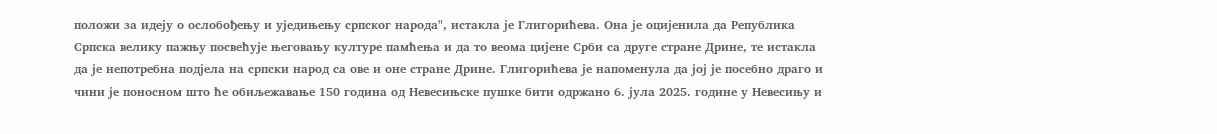положи за идеју о ослобођењу и уједињењу српског народа", истакла је Глигорићева. Она је оцијенила да Република Српска велику пажњу посвећује његовању културе памћења и да то веома цијене Срби са друге стране Дрине, те истакла да је непотребна подјела на српски народ са ове и оне стране Дрине. Глигорићева је напоменула да јој је посебно драго и чини је поносном што ће обиљежавање 150 година од Невесињске пушке бити одржано 6. јула 2025. године у Невесињу и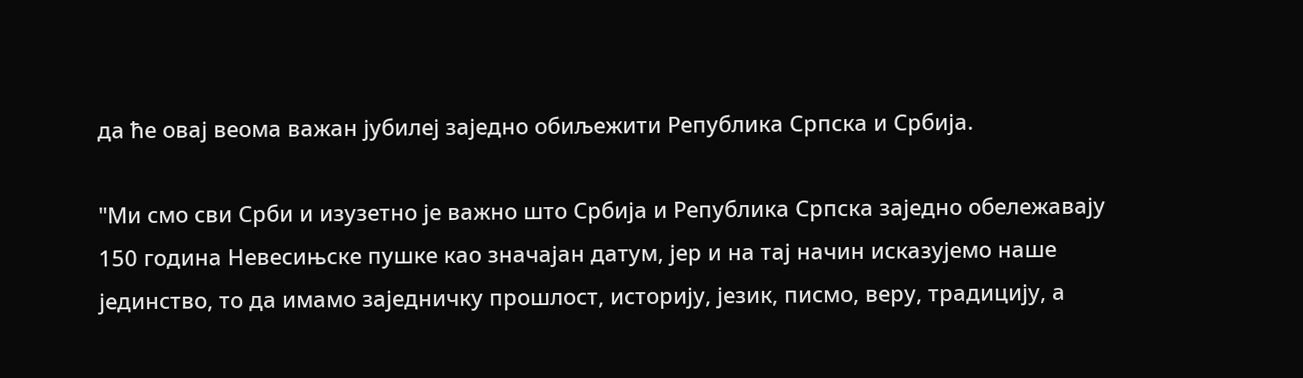да ће овај веома важан јубилеј заједно обиљежити Република Српска и Србија.

"Ми смо сви Срби и изузетно је важно што Србија и Република Српска заједно обележавају 150 година Невесињске пушке као значајан датум, јер и на тај начин исказујемо наше јединство, то да имамо заједничку прошлост, историју, језик, писмо, веру, традицију, а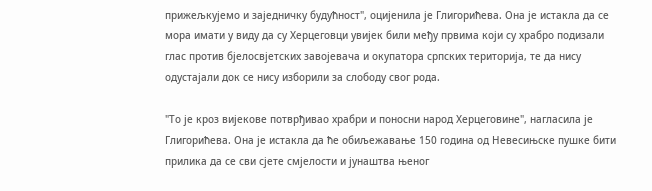прижељкујемо и заједничку будућност", оцијенила је Глигорићева. Она је истакла да се мора имати у виду да су Херцеговци увијек били међу првима који су храбро подизали глас против бјелосвјетских завојевача и окупатора српских територија, те да нису одустајали док се нису изборили за слободу свог рода.

"То је кроз вијекове потврђивао храбри и поносни народ Херцеговине", нагласила је Глигорићева. Она је истакла да ће обиљежавање 150 година од Невесињске пушке бити прилика да се сви сјете смјелости и јунаштва њеног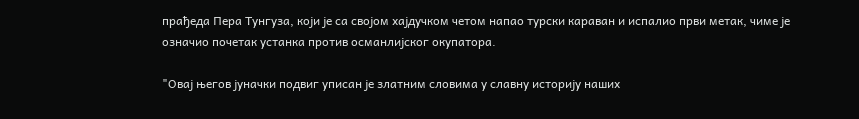прађеда Пера Тунгуза, који је са својом хајдучком четом напао турски караван и испалио први метак, чиме је означио почетак устанка против османлијског окупатора.

"Овај његов јуначки подвиг уписан је златним словима у славну историју наших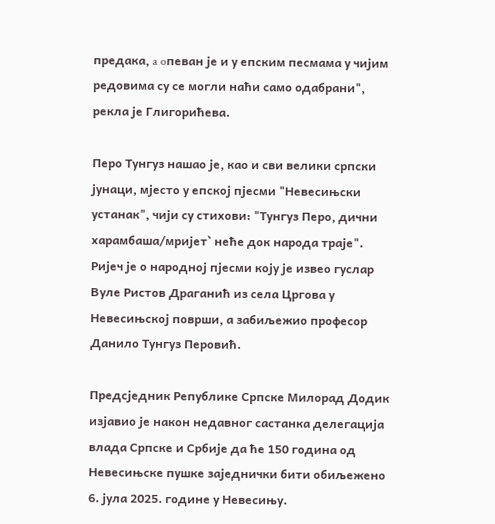предака, a oпеван је и у епским песмама у чијим редовима су се могли наћи само одабрани", рекла је Глигорићева.

Перо Тунгуз нашао је, као и сви велики српски јунаци, мјесто у епској пјесми "Невесињски устанак", чији су стихови: "Тунгуз Перо, дични харамбаша/мријет` неће док народа траје". Ријеч је о народној пјесми коју је извео гуслар Вуле Ристов Драганић из села Цргова у Невесињској површи, а забиљежио професор Данило Тунгуз Перовић.

Предсједник Републике Српске Милорад Додик изјавио је након недавног састанка делегација влада Српске и Србије да ће 150 година од Невесињске пушке заједнички бити обиљежено 6. јула 2025. године у Невесињу.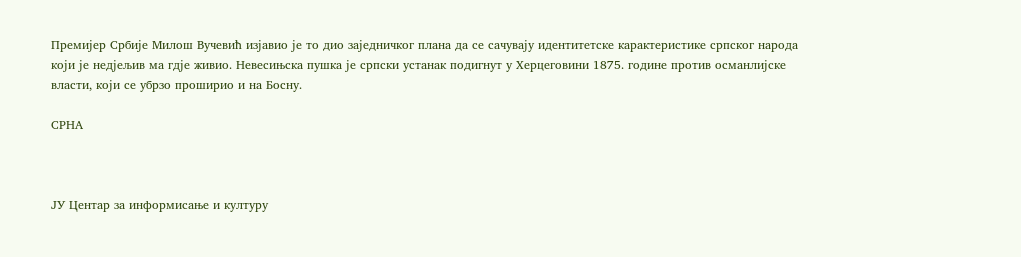Премијер Србије Милош Вучевић изјавио је то дио заједничког плана да се сачувају идентитетске карактеристике српског народа који је недјељив ма гдје живио. Невесињска пушка је српски устанак подигнут у Херцеговини 1875. године против османлијске власти, који се убрзо проширио и на Босну.

СРНА



ЈУ Центар за информисање и културу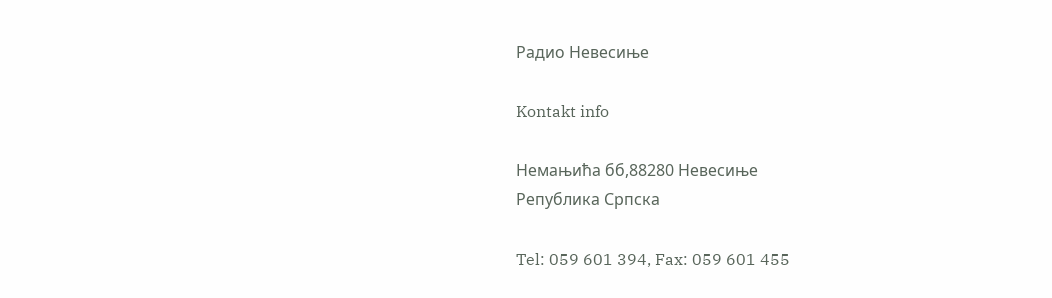Радио Невесиње

Kontakt info

Немањића бб,88280 Невесиње
Република Српска

Tel: 059 601 394, Fax: 059 601 455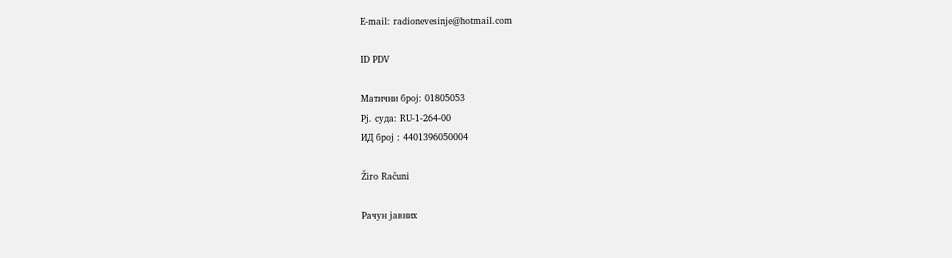E-mail: radionevesinje@hotmail.com

ID PDV

Матични број: 01805053
Рј. суда: RU-1-264-00
ИД број : 4401396050004

Žiro Računi

Рачун јавних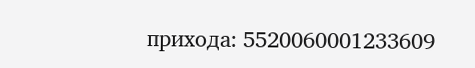прихода: 5520060001233609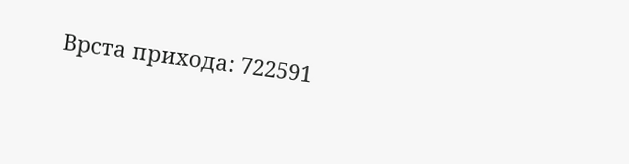Врста прихода: 722591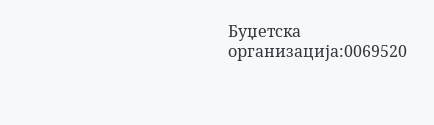Буџетска организација:0069520